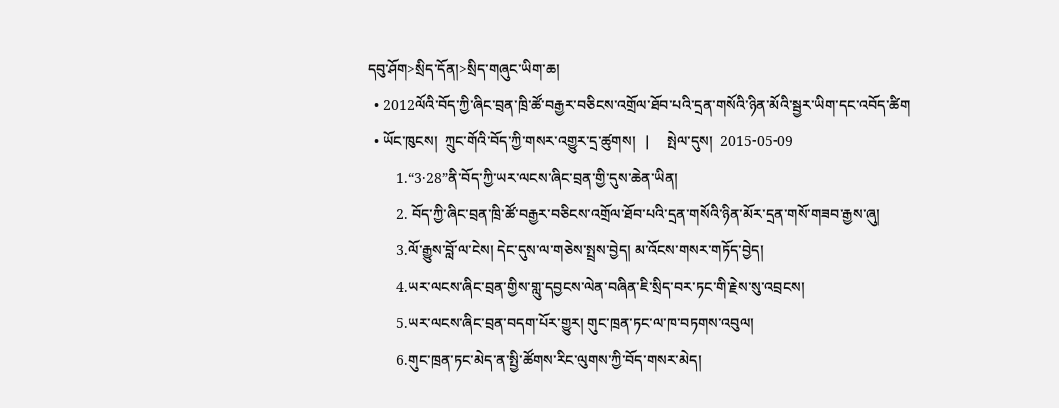དབུ་ཤོག>སྲིད་དོན།>སྲིད་གཞུང་ཡིག་ཆ།
  • 2012ལོའི་བོད་ཀྱི་ཞིང་བྲན་ཁྲི་ཚོ་བརྒྱར་བཅིངས་འགྲོལ་ཐོབ་པའི་དྲན་གསོའི་ཉིན་མོའི་སྦྱར་ཡིག་དང་འབོད་ཚིག
  • ཡོང་ཁུངས།  ཀྲུང་གོའི་བོད་ཀྱི་གསར་འགྱུར་དྲ་ཚུགས།   |     སྤེལ་དུས།  2015-05-09
        1.“3·28”ནི་བོད་ཀྱི་ཡར་ལངས་ཞིང་བྲན་གྱི་དུས་ཆེན་ཡིན།
        2. བོད་ཀྱི་ཞིང་བྲན་ཁྲི་ཚོ་བརྒྱར་བཅིངས་འགྲོལ་ཐོབ་པའི་དྲན་གསོའི་ཉིན་མོར་དྲན་གསོ་གཟབ་རྒྱས་ཞུ།
        3.ལོ་རྒྱུས་བློ་ལ་ངེས། དེང་དུས་ལ་གཅེས་སྤྲས་བྱེད། མ་འོངས་གསར་གཏོད་བྱེད།
        4.ཡར་ལངས་ཞིང་བྲན་གྱིས་གླུ་དབྱངས་ལེན་བཞིན་ཇི་སྲིད་བར་ཏང་གི་རྗེས་སུ་འབྲངས།
        5.ཡར་ལངས་ཞིང་བྲན་བདག་པོར་གྱུར། གུང་ཁྲན་ཏང་ལ་ཁ་བཏགས་འབུལ།
        6.གུང་ཁྲན་ཏང་མེད་ན་སྤྱི་ཚོགས་རིང་ལུགས་ཀྱི་བོད་གསར་མེད།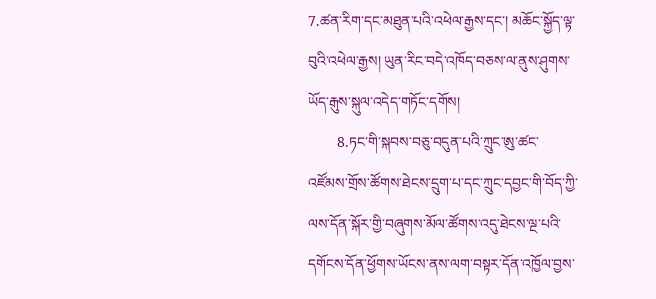7.ཚན་རིག་དང་མཐུན་པའི་འཕེལ་རྒྱས་དང་། མཆོང་སྐྱོད་ལྟ་བུའི་འཕེལ་རྒྱས། ཡུན་རིང་བདེ་འཁོད་བཅས་ལ་ནུས་ཤུགས་ཡོད་རྒུས་སྐུལ་འདེད་གཏོང་དགོས།
        8.ཏང་གི་སྐབས་བཅུ་བདུན་པའི་ཀྲུང་ཨུ་ཚང་འཛོམས་གྲོས་ཚོགས་ཐེངས་དྲུག་པ་དང་ཀྲུང་དབྱང་གི་བོད་ཀྱི་ལས་དོན་སྐོར་གྱི་བཞུགས་མོལ་ཚོགས་འདུ་ཐེངས་ལྔ་པའི་དགོངས་དོན་ཕྱོགས་ཡོངས་ནས་ལག་བསྟར་དོན་འཁྱོལ་བྱས་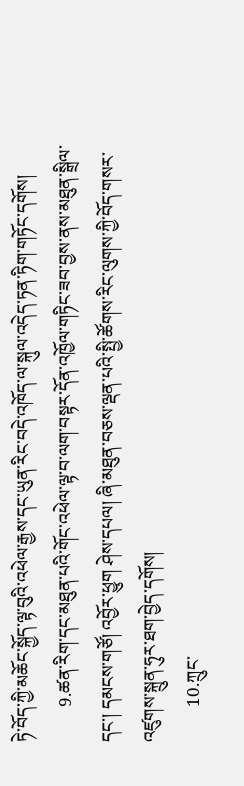ཏེ་བོད་ཀྱི་མཆོང་སྐྱོད་ལྟ་བུའི་འཕེལ་རྒྱས་དང་ཡུན་རིང་བདེ་འཁོད་ལ་སྐུལ་འདེད་ཏན་ཏིག་གཏོང་དགོས།
        9.ཚན་རིག་དང་མཐུན་པའི་གོང་འཕེལ་ལྟ་བ་ལག་བསྟར་དོན་འཁྱོལ་གཏིང་ཟབ་བྱས་ནས་མཐུན་སྒྲིལ་དང་། དམངས་གཙོ། འབྱོར་ཕྱུག ཤེས་དཔལ། ཞི་མཐུན་བཅས་ལྡན་པའི་སྤྱི་ཚོགས་རིང་ལུགས་ཀྱི་བོད་གསར་འཛུགས་སྐྲུན་ཧུར་ཐག་བྱེད་དགོས།
        10.ཀྲུང་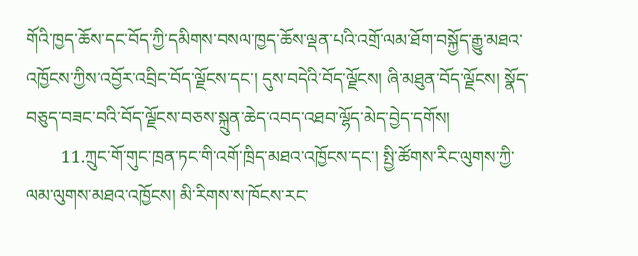གོའི་ཁྱད་ཆོས་དང་བོད་ཀྱི་དམིགས་བསལ་ཁྱད་ཆོས་ལྡན་པའི་འགྲོ་ལམ་ཐོག་བསྐྱོད་རྒྱུ་མཐའ་འཁྱོངས་ཀྱིས་འབྱོར་འབྲིང་བོད་ལྗོངས་དང་། དུས་བདེའི་བོད་ལྗོངས། ཞི་མཐུན་བོད་ལྗོངས། སྣོད་བཅུད་བཟང་བའི་བོད་ལྗོངས་བཅས་སྐྲུན་ཆེད་འབད་འཐབ་ལྷོད་མེད་བྱེད་དགོས།
        11.ཀྲུང་གོ་གུང་ཁྲན་ཏང་གི་འགོ་ཁྲིད་མཐའ་འཁྱོངས་དང་། སྤྱི་ཚོགས་རིང་ལུགས་ཀྱི་ལམ་ལུགས་མཐའ་འཁྱོངས། མི་རིགས་ས་ཁོངས་རང་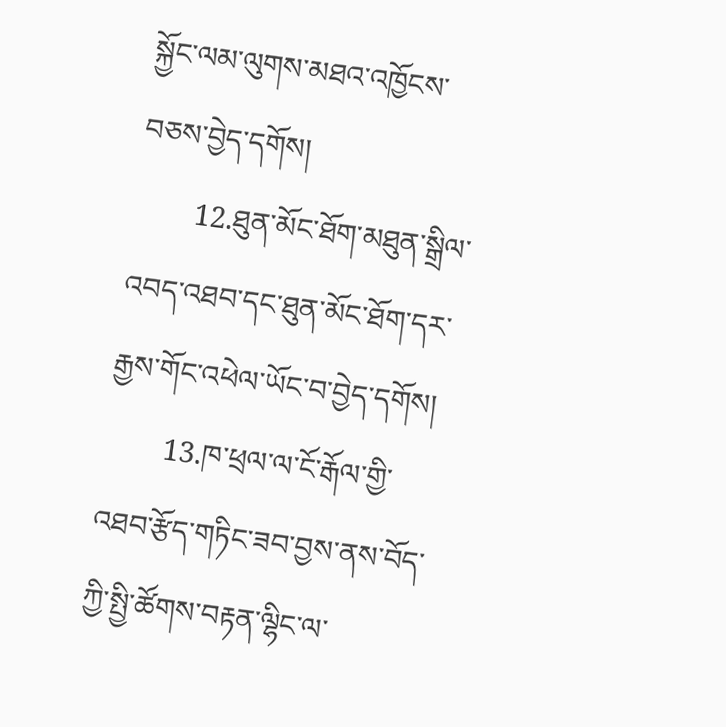སྐྱོང་ལམ་ལུགས་མཐའ་འཁྱོངས་བཅས་བྱེད་དགོས།
        12.ཐུན་མོང་ཐོག་མཐུན་སྒྲིལ་འབད་འཐབ་དང་ཐུན་མོང་ཐོག་དར་རྒྱས་གོང་འཕེལ་ཡོང་བ་བྱེད་དགོས།
        13.ཁ་ཕྲལ་ལ་ངོ་རྒོལ་གྱི་འཐབ་རྩོད་གཏིང་ཟབ་བྱས་ནས་བོད་ཀྱི་སྤྱི་ཚོགས་བརྟན་ལྷིང་ལ་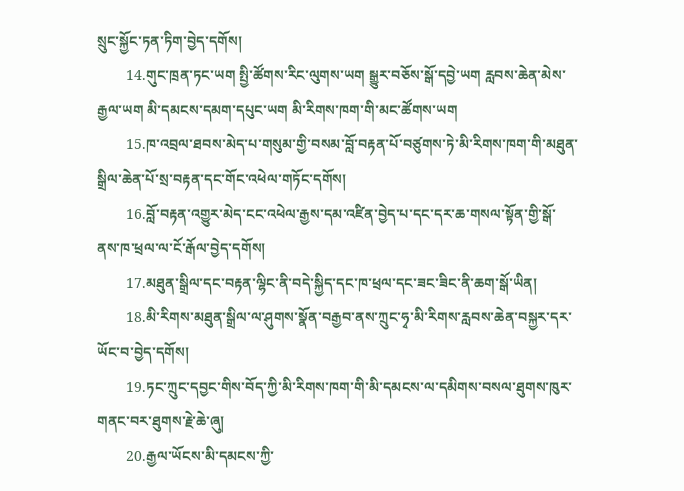སྲུང་སྐྱོང་ཏན་ཏིག་བྱེད་དགོས།
        14.གུང་ཁྲན་ཏང་ཡག སྤྱི་ཚོགས་རིང་ལུགས་ཡག སྒྱུར་བཅོས་སྒོ་དབྱེ་ཡག རླབས་ཆེན་མེས་རྒྱལ་ཡག མི་དམངས་དམག་དཔུང་ཡག མི་རིགས་ཁག་གི་མང་ཚོགས་ཡག
        15.ཁ་འབྲལ་ཐབས་མེད་པ་གསུམ་གྱི་བསམ་བློ་བརྟན་པོ་བཙུགས་ཏེ་མི་རིགས་ཁག་གི་མཐུན་སྒྲིལ་ཆེན་པོ་སྲ་བརྟན་དང་གོང་འཕེལ་གཏོང་དགོས།
        16.བློ་བརྟན་འགྱུར་མེད་ངང་འཕེལ་རྒྱས་དམ་འཛིན་བྱེད་པ་དང་དར་ཆ་གསལ་སྟོན་གྱི་སྒོ་ནས་ཁ་ཕྲལ་ལ་ངོ་རྒོལ་བྱེད་དགོས།
        17.མཐུན་སྒྲིལ་དང་བརྟན་ལྷིང་ནི་བདེ་སྐྱིད་དང་ཁ་ཕྲལ་དང་ཟང་ཟིང་ནི་ཆག་སྒོ་ཡིན།
        18.མི་རིགས་མཐུན་སྒྲིལ་ལ་ཤུགས་སྣོན་བརྒྱབ་ནས་ཀྲུང་ཧྭ་མི་རིགས་རླབས་ཆེན་བསྐྱར་དར་ཡོང་བ་བྱེད་དགོས།
        19.ཏང་ཀྲུང་དབྱང་གིས་བོད་ཀྱི་མི་རིགས་ཁག་གི་མི་དམངས་ལ་དམིགས་བསལ་ཐུགས་ཁུར་གནང་བར་ཐུགས་རྗེ་ཆེ་ཞུ།
        20.རྒྱལ་ཡོངས་མི་དམངས་ཀྱི་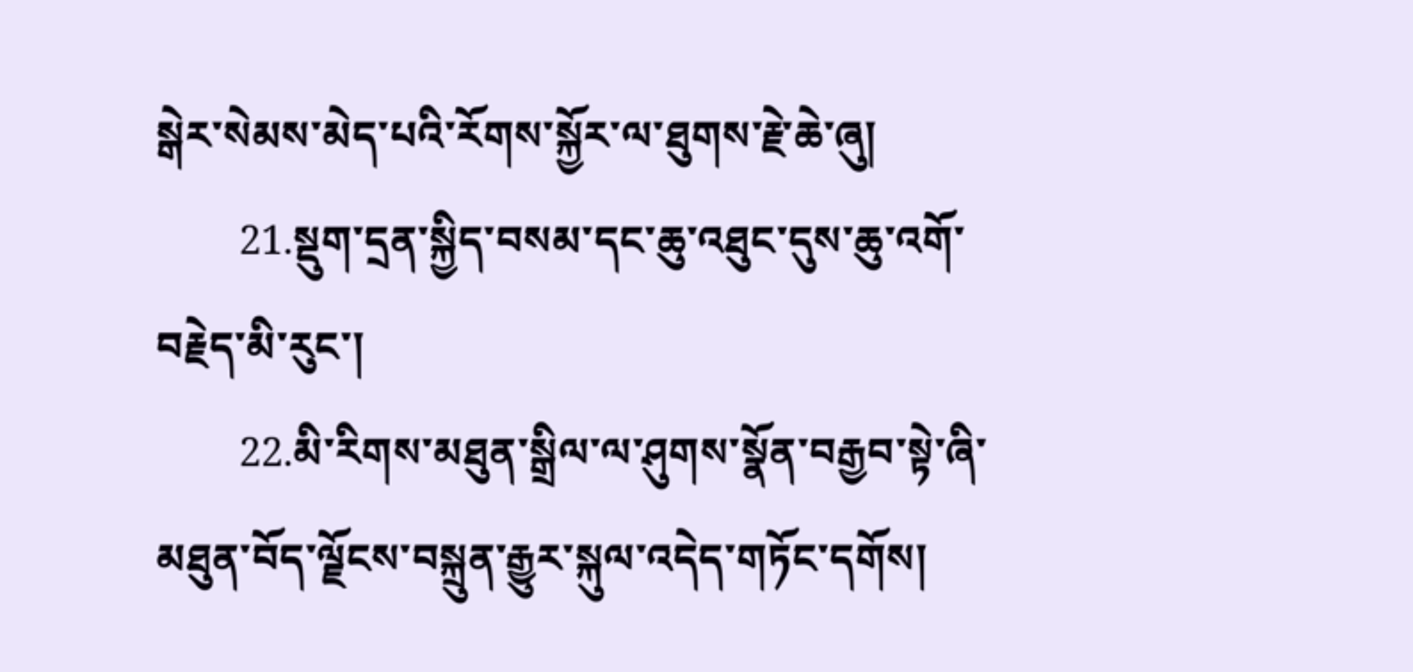སྒེར་སེམས་མེད་པའི་རོགས་སྐྱོར་ལ་ཐུགས་རྗེ་ཆེ་ཞུ།
        21.སྡུག་དྲན་སྐྱིད་བསམ་དང་ཆུ་འཐུང་དུས་ཆུ་འགོ་བརྗེད་མི་རུང་།
        22.མི་རིགས་མཐུན་སྒྲིལ་ལ་ཤུགས་སྣོན་བརྒྱབ་སྟེ་ཞི་མཐུན་བོད་ལྗོངས་བསྐྲུན་རྒྱུར་སྐུལ་འདེད་གཏོང་དགོས།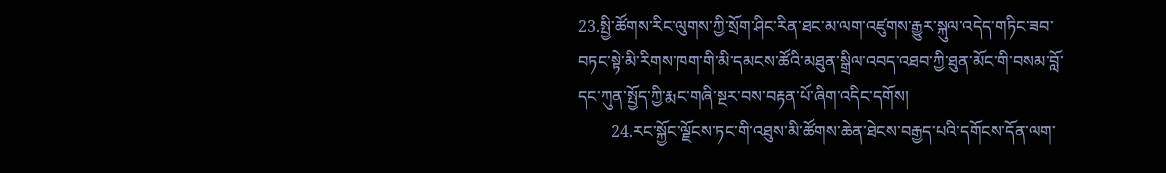23.སྤྱི་ཚོགས་རིང་ལུགས་ཀྱི་སྲོག་ཤིང་རིན་ཐང་མ་ལག་འཛུགས་རྒྱུར་སྐུལ་འདེད་གཏིང་ཟབ་བཏང་སྟེ་མི་རིགས་ཁག་གི་མི་དམངས་ཚོའི་མཐུན་སྒྲིལ་འབད་འཐབ་ཀྱི་ཐུན་མོང་གི་བསམ་བློ་དང་ཀུན་སྤྱོད་ཀྱི་རྨང་གཞི་སྔར་བས་བརྟན་པོ་ཞིག་འདིང་དགོས།
        24.རང་སྐྱོང་ལྗོངས་ཏང་གི་འཐུས་མི་ཚོགས་ཆེན་ཐེངས་བརྒྱད་པའི་དགོངས་དོན་ལག་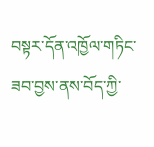བསྟར་དོན་འཁྱོལ་གཏིང་ཟབ་བྱས་ནས་བོད་ཀྱི་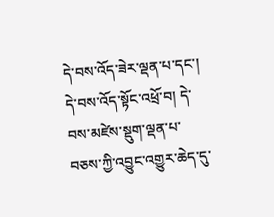དེ་བས་འོད་ཟེར་ལྡན་པ་དང་། དེ་བས་འོད་སྟོང་འཕྲོ་བ། དེ་བས་མཛེས་སྡུག་ལྡན་པ་བཅས་ཀྱི་འབྱུང་འགྱུར་ཆེད་དུ་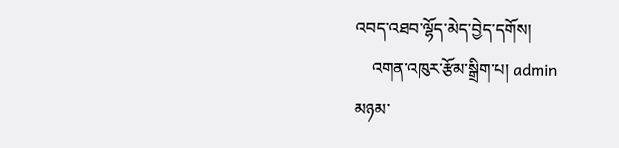འབད་འཐབ་ལྷོད་མེད་བྱེད་དགོས།
    འགན་འཁུར་རྩོམ་སྒྲིག་པ། admin
མཉམ་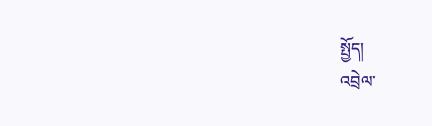སྤྱོད།
འབྲེལ་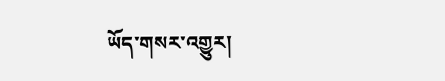ཡོད་གསར་འགྱུར།